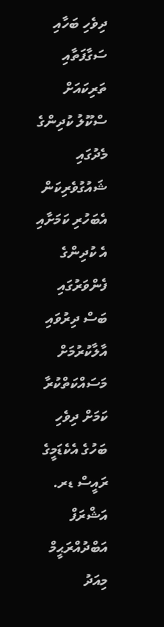ދިވެހި ބަހާއި ސަގާފަތާއި ތަރިކައަށް ސްކޫލު ކުދިންގެ މެދުގައި ޝައުގުވެރިކަން އެބަހުރި ކަމަށާއި އެ ކުދިންގެ ފެންވަރުގައި ބަސް ދިރުވައި އާލާކުރުމަށް މަސައްކަތްކުރާ ކަމަށް ދިވެހި ބަހުގެ އެކެޑަމީގެ ރައީސް ޑރ. އަޝްރަފް އަބްދުއްރަޙީމް މިއަދު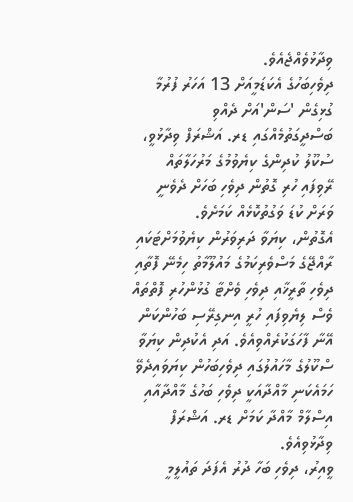ވިދާޅުވެއްޖެއެވެ.
ދިވެހިބަހުގެ އެކަޑަމީއަށް 13 އަހަރު ފުރުމާ ގުޅިގެން 'ސަން'އަށް ދެއްވި ބަސްދީގަތުމެއްގައި ޑރ. އަޝްރަފް ވިދާޅުވީ، ސުކޫލު ކުދިންގެ ކިޔެވުމުގެ މަރުހަލާތައް ރޭވިފައި ހުރި ގޮތުން ދިވެހި ބަހަށް ދެވެނީ ވަރަށް ކުޑަ ވަގުތުކޮޅެއް ކަމަށެވެ.
އެގޮތުން، ކިޔަވާ ދަރިވަރުން ކިޔެވުމަށްޓަކައި ރާއްޖޭގެ މަސްވެރިކަމުގެ މައުލޫމާތު ހިމެނޭ ފޮތާއި ދިވެހި ތާރީޚާއި ދިވެހި ވެށްޓާ ގުޅުންހުރި ފޮތްތައް ވެސް ލިޔެވިފައި ހުރީ އިނގިރޭސި ބަހުންކަން އޭނާ ފާހަގަކުރެއްވިއެވެ. އަދި އެކުދިން ކިޔަވާ ސްކޫލުގެ މާހައުލުގައި ދިވެހިބަހުން ކިޔަވައިދެވޭ ހަމައެކަނި މާއްދާއަކީ ދިވެހި ބަހުގެ މާއްދާއާއި އިސްލާމް މާއްދާ ކަމަށް ޑރ. އަޝްރަފް ވިދާޅުވިއެވެ.
ވީއިރު، ދިވެހި ބަހާ ދުރު އެފަދަ ތައުލީމީ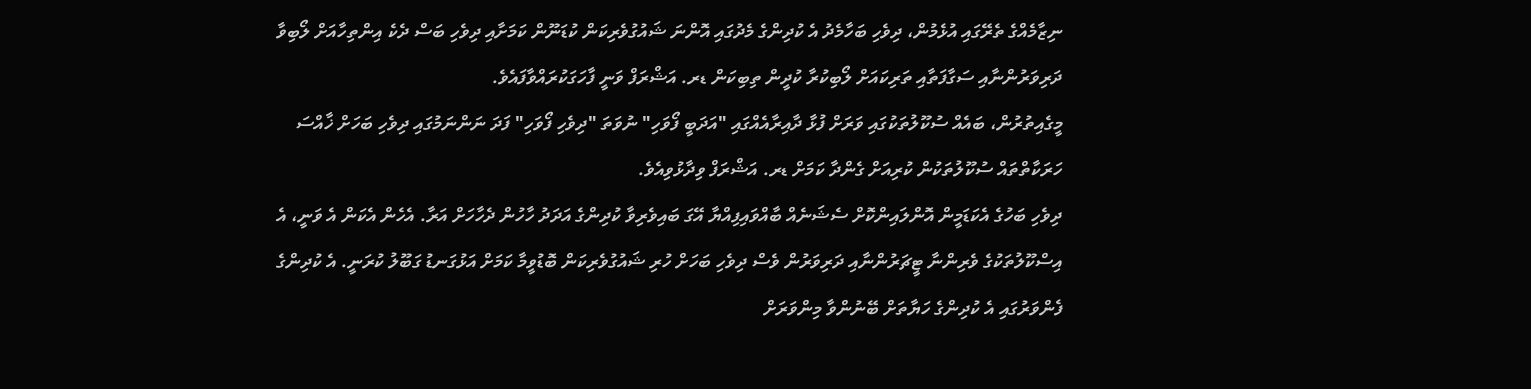ނިޒާމެއްގެ ތެރޭގައި އުޅެމުން، ދިވެހި ބަހާމެދު އެ ކުދިންގެ މެދުގައި އޮންނަ ޝައުގުވެރިކަން ކުޑަނޫން ކަމަށާއި ދިވެހި ބަސް ދެކެ އިންތިހާއަށް ލޯބިވާ ދަރިވަރުންނާއި ސަގާފަތާއި ތަރިކައަށް ލޯބިކުރާ ކުދީން ތިބިކަން ޑރ. އަޝްރަފް ވަނީ ފާހަގަކުރައްވާފައެވެ.
މީގެއިތުރުން، ބައެއް ސުކޫލުތަކުގައި ވަރަށް ފުޅާ ދާއިރާއެއްގައި "އަދަބީ ފޯވަހި" ނުވަތަ "ދިވެހި ފޯވަހި" ފަދަ ނަންނަމުގައި ދިވެހި ބަހަށް ޚާއްސަ ހަރަކާތްތައް ސުކޫލުތަކުން ކުރިއަށް ގެންދާ ކަމަށް ޑރ. އަޝްރަފް ވިދާޅުވިއެވެ.
ދިވެހި ބަހުގެ އެކަޑަމީން އޮންލައިންކޮށް ސެޝަނެއް ބާއްވައިފިއްޔާ އޭގަ ބައިވެރިވާ ކުދިންގެ އަދަދު ހާހުން ދެހާހަށް އަރާ. އެހެން އެކަން އެ ވަނީ، އެ އިސްކޫލުތަކުގެ ވެރިންނާ ޓީޗަރުންނާއި ދަރިވަރުން ވެސް ދިވެހި ބަހަށް ހުރި ޝައުގުވެރިކަން ބޮޑުވީމާ ކަމަށް އަޅުގަނޑު ގަބޫލު ކުރަނީ. އެ ކުދިންގެ ފެންވަރުގައި އެ ކުދިންގެ ހަޔާތަށް ބޭނުންވާ މިންވަރަށް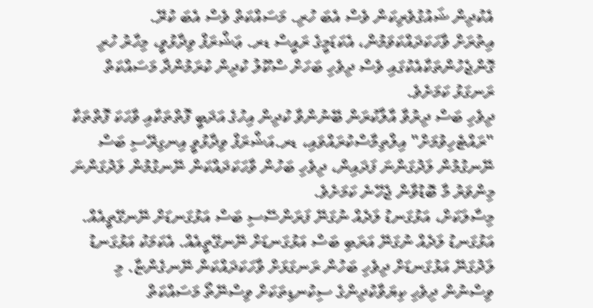އެކުދިން ޝައުގުވެރިކަން ވެސް އެބަ ހުރި. މަސައްކަތް ވެސް އެބަ ކުރޭ.
އިތުރަށް ވާހަކަދައްކަވަމުން، އެކަޑަމީގެ ރައީސް ޑރ. ޢަޝްރަފް ވިދާޅުވީ، މިހާރު ހުރި ގޮންޖެހުންތަކާއެކުގައި ވެސް ދިވެހި ބަހަށް ސްކޫލު ކުދިން ކުރަމުންދާ މަސައްކަތް ރަނގަޅު ކަމަށެވެ.
ދިވެހި ބަސް ދިރުވާ އާލާކުރަން ބޭނުންވާ ކުދިން އިހުގެ އަދަބީ ފޮތްތަކާއި ވާހަކަ ފޮތްތަކާ "ރައްޓެހިވުމަށް" އިލްތިމާސްކުރައްވައި، ޑރ.އަޝްރަފް ވިދާޅުވީ އިނގިރޭސި ބަސް ނޭނގުމުން ލަދުގަންނަ ފަދައިން، ދިވެހި ބަހުން ވާހަކަދައްކަން ނޭނގުމުން ލަދުގަންނަ މިންވަރު މާ ބޮޑުވާން ޖެހޭނެ ކަމަށެވެ.
މިސާލަކަށް، އަޅުގަނޑު ލަދެއް ނުގަނޭ ފަރަންސޭސި ބަސް އަޅުގަނޑަށް ނޭނގޭތީއެއް. އަޅުގަނޑު ލަދެއް ނުގަނޭ އަރަބި ބަސް އަޅުގަނޑަށް ނޭނގޭތީއެއް. އެކަމަކު އަޅުގަނޑު ލަދުގަނޭ އަޅުގަނޑަށް ދިވެހި ބަހުން ރަނގަޅަށް ވާހަކަދައްކަން ނޭނގެންޏާ. މި ވިސްނުން ދިވެހި ކިޔަވާކުދިންގެ ސިކުނޑިތަކަށް ވިސްނޭތޯ މަސައްކަތް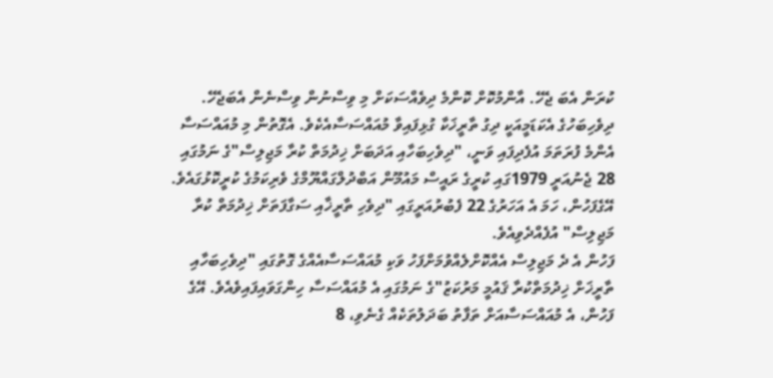ކުރަން އެބަ ޖެހޭ. އާންމުކޮށް ކޮންމެ ދިވެއްސަކަށް މި ވިސްނުން ވިސްނެން އެބަޖެހޭ.
ދިވެހިބަހުގެ އެކަޑަމީއަކީ ދިގު ތާރީޚަކާ ގުޅިފައިވާ މުއައްސަސާއެކެވެ. އެގޮތުން މި މުއައްސަސާ އެންމެ ފުރަތަމަ އުފެދިފައި ވަނީ، "ދިވެހިބަހާއި އަދަބަށް ޚިދުމަތް ކުރާ މަޖިލިސް"ގެ ނަމުގައި 28 ޖެނުއަރީ 1979ގައި ކުރީގެ ރައީސް މައުމޫން އަބްދުލްގައްޔޫމްގެ ވެރިކަމުގެ ކުރީކޮޅުގައެވެ. އޭގެފަހުން، ހަމަ އެ އަހަރުގެ 22 ފެބުރުއަރީގައި "ދިވެހި ތާރީޚާއި ސަގާފަތަށް ޚިދުމަތް ކުރާ މަޖިލިސް" އުފެއްދެވިއެވެ.
ފަހުން އެ ދެ މަޖިލިސް އެއްކޮށްލެއްވުމަށްފަހު ވަކި މުއައްސަސާއެއްގެ ގޮތުގައި "ދިވެހިބަހާއި ތާރީޚަށް ޚިދުމަތްކުރާ ޤައުމީ މަރުކަޒު"ގެ ނަމުގައި އެ މުއައްސަސާ ހިންގަވައިފައިވެއެވެ. އޭގެ ފަހުން، އެ މުއައްސަސާއަށް ތަފާތު ބަދަލުތަކެއް ގެނެވި، 8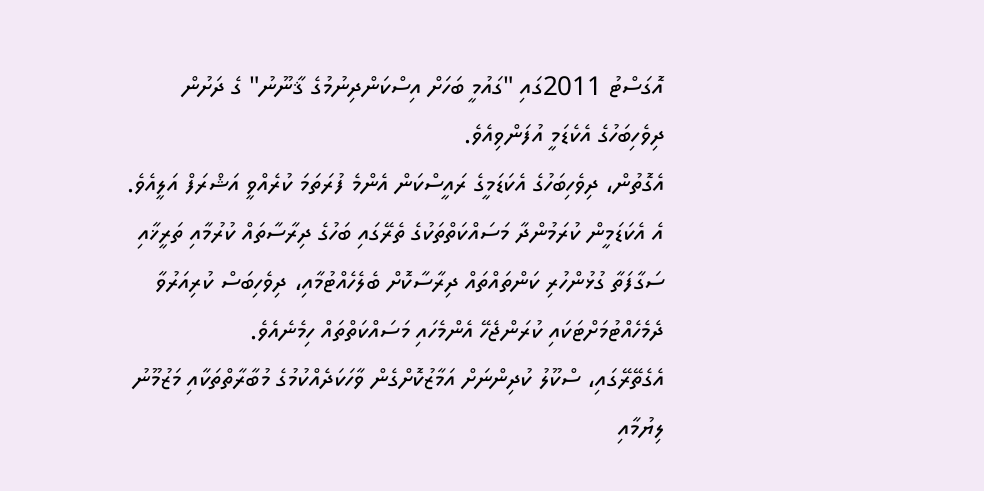އޮގަސްޓު 2011ގައި "ގައުމީ ބަހަށް އިސްކަންދިނުމުގެ ޤާނޫނު" ގެ ދަށުން ދިވެހިބަހުގެ އެކެޑަމީ އުފަންވިއެވެ.
އެގޮތުން، ދިވެހިބަހުގެ އެކަޑަމީގެ ރައީސްކަން އެންމެ ފުރަތަމަ ކުރެއްވީ އަޝްރަފް އަލީއެވެ. އެ އެކަޑަމީން ކުރަމުންދާ މަސައްކަތްތަކުގެ ތެރޭގައި ބަހުގެ ދިރާސާތައް ކުރުމާއި ތަރީޚާއި ސަގާފަތާ ގުޅުންހުރި ކަންތައްތައް ދިރާސާކޮށް ބެލެހެއްޓުމާއި، ދިވެހިބަސް ކުރިއަރުވާ ދެމެހެއްޓުމަށްޓަކައި ކުރަންޖެހޭ އެންމެހައި މަސައްކަތްތައް ހިމެނެއެވެ.
އެގެތޭރޭގައި، ސްކޫލު ކުދިންނަށް އަމާޒުކޮށްގެން ވާހަކަދެއްކުމުގެ މުބާރާތްތަކާއި މަޒުމޫނު ލިޔުމާއި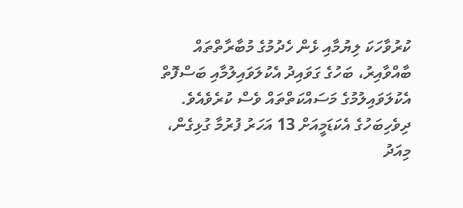ކުރުވާހަކަ ލިޔުމާއި ޅެން ހެދުމުގެ މުބާރާތްތައް ބާއްވާއިރު، ބަހުގެ ގަވައިދު އެކުލަވައިލުމާއި ބަސްފޮތް އެކުލަވައިލުމުގެ މަސައްކަތްތައް ވެސް ކުރެވެއެވެ.
ދިވެހިބަހުގެ އެކަޑަމީއަށް 13 އަހަރު ފުރުމާ ގުޅިގެން، މިއަދު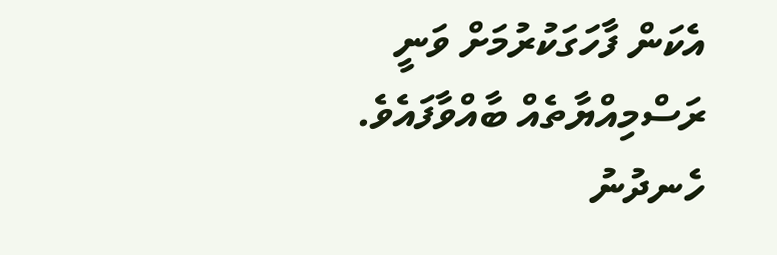އެކަން ފާހަގަކުރުމަށް ވަނީ ރަސްމިއްޔާތެއް ބާއްވާފައެވެ. ހެނދުނު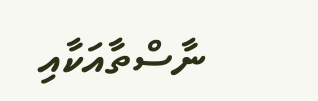ނާސްތާއަކާއި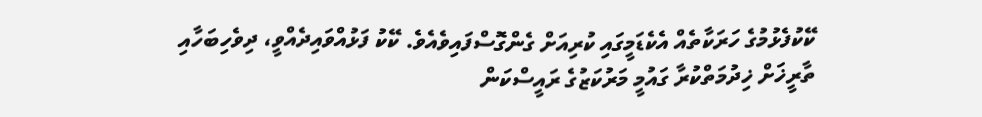ކޭކުފެޅުމުގެ ހަރަކާތެއް އެކެޑަމީގައި ކުރިއަށް ގެންގޮސްފައިވެއެވެ. ކޭކު ފަޅުއްވައިދެއްވީ، ދިވެހިބަހާއި ތާރީޚަށް ޚިދުމަތްކުރާ ގައުމީ މަރުކަޒުގެ ރައީސްކަން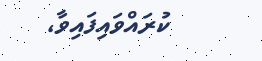ކުރައްވައިފައިވާ،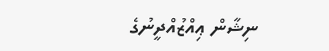ނިޝާން ޢިއްޒުއްދީނުގެ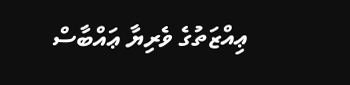ޢިއްޒަތުގެ ވެރިޔާ ޢައްބާސް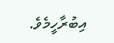އިބުރާހީމެވެ.